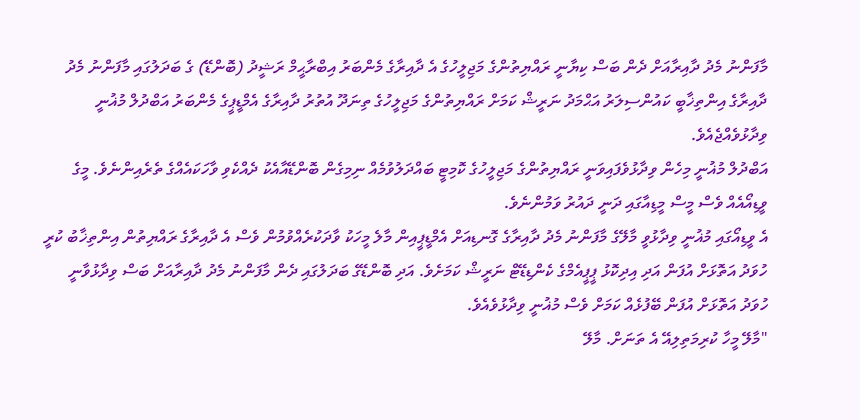މާފަންނު މެދު ދާއިރާއަށް ދެން ބަސް ކިޔާނީ ރައްޔިތުންގެ މަޖިލީހުގެ އެ ދާއިރާގެ މެންބަރު އިބްރާޙީމް ރަޝީދު (ބޮންޑޭ) ގެ ބަދަލުގައި މާފަންނު މެދު ދާއިރާގެ އިންތިޚާބީ ކައުންސިލަރު އަޙްމަދު ނަރީޝް ކަމަށް ރައްޔިތުންގެ މަޖިލީހުގެ ތިނަދޫ އުތުރު ދާއިރާގެ އެމްޑީޕީގެ މެންބަރު އަބްދުލް މުޣުނީ ވިދާޅުވެއްޖެއެވެ.
އަބްދުލް މުޣުނީ މިހެން ވިދާޅުވެފައިވަނީ ރައްޔިތުންގެ މަޖިލީހުގެ ކޮމިޓީ ބައްދަލުވުމެއް ނިމިގެން ބޮންޑޭއާއެކު ދެއްކެވި ވާހަކައެއްގެ ތެރެއިންނެވެ. މީގެ ވީޑިއޯއެއް ވެސް މީސް މީޑިއާގައި ދަނީ ދައުރު ވަމުންނެވެ.
އެ ވީޑިއޯގައި މުޣުނީ ވިދާޅުވީ މާލޭގެ މާފަންނު މެދު ދާއިރާގެ ގޮނޑިއަށް އެމްޑީޕީއިން މާލެ މީހަކު ވާދަކުރެއްވުމުން ވެސް އެ ދާއިރާގެ ރައްޔިތުން އިންތިޚާބު ކުރީ ހުވަދު އަތޮޅަށް އުފަން އަދި އިދިކޮޅު ޕީޕީއެމްގެ ކެންޑިޑޭޓް ނަރީޝް ކަމަށެވެ. އަދި ބޮންޑޭގެ ބަދަލުގައި ދެން މާފަންނު މެދު ދާއިރާއަށް ބަސް ވިދާޅުވާނީ ހުވަދު އަތޮޅަށް އުފަން ބޭފުޅެއް ކަމަށް ވެސް މުޣުނީ ވިދާޅުވެއެވެ.
"މާލޭ މީހާ ކުރިމަތިލިއޭ އެ ތަނަށް. މާލޭ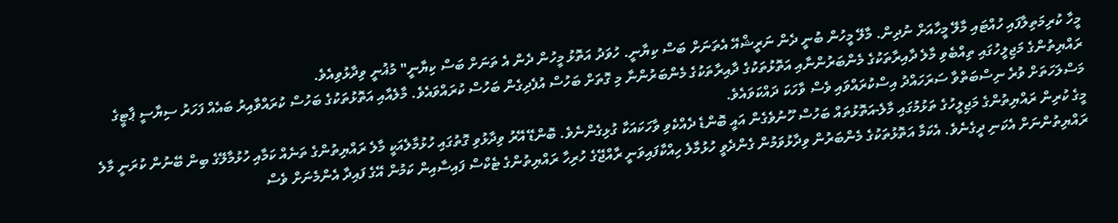މީހާ ކުރިމަތިލާފައި ހުއްޓައި މާލޭ މީހާއަށް ނުދިން. މާލޭ މީހުން ބުނީ ދެން ނަރީޝްއޭ އެތަނަށް ބަސް ކިޔާނީ. ހުވަދު އަތޮޅު މީހުން ދެން އެ ތަނަށް ބަސް ކިޔާނީ" މުޣުނީ ވިދާޅުވިއެވެ.
ރައްޔިތުންގެ މަޖިލީހުގައި ތިއްބެވި މާލެ ދާއިރާތަކުގެ މެންބަރުންނާއި އަތޮޅުތަކުގެ ދާއިރާތަކުގެ މެންބަރުންނާ މި ގޮތަށް ބަހުސް އުފެދިގެން ބަހުސް ކުރައްވައެވެ. މާލެއާއި އަތޮޅުތަކުގެ ބަހުސް ކުރައްވާއިރު ބައެއް ފަހަރު ސިޔާސީ ޕާޓީގެ މަސްލަހަތަށް ވުރެ ނިސްބަތްވާ ސަރަހައްދު އިސްކުރައްވައި ވެސް ވާހަކަ ދައްކަވައެވެ.
މީގެ ކުރިން ރައްޔިތުންގެ މަޖިލީހުގެ ތަޅުމުގައި މާލެ-އަތޮޅުތައް ބަހުސް ހޫނުވެގެން އައީ ބޮންޑެ ދެއްކެވި ވާހަކައަކާ ގުޅިގެންނެވެ. ބޮންޑޭ އޭރު ވިދާޅުވި ގޮތުގައި ހުޅުމާލެއަކީ މާލެ ރައްޔިތުންގެ ތަނެއް ކަމާއި ހުޅުމާލޭގެ ބިން ބޭނުން ކުރަނީ މާލެ ރައްޔިތުންނަށް އެކަނި ދީގެނެވެ. އެކަމާ އަތޮޅުތަކުގެ މެންބަރުން ވިދާޅުވަމުން ގެންދެވީ ހުޅުމާލެ ހިއްކާފައިވަނީ ރާއްޖޭގެ ހުރިހާ ރައްޔިތުންގެ ޓެކްސް ފައިސާއިން ކަމުން އޭގެ ފައިދާ އެންމެނަށް ވެސް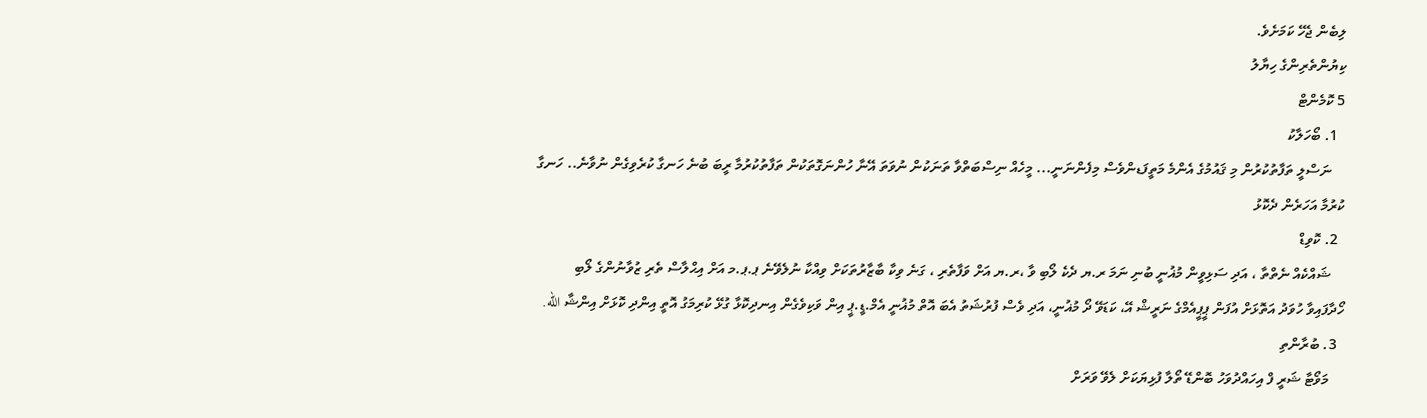ލިބެން ޖެހޭ ކަމަށެވެ.
ކިޔުންތެރިންގެ ހިޔާލު
5 ކޮމެންޓް
  1. ބޯހަލާކު
    ނަސްލީ ތަފާތުކުރުން މި ޤައުމުގެ އެންމެ މަތީފަޑންވެސް މިފެންނަނީ... މީހެއް ނިސްބަތްވާ ތަނަކުން ނުވަތަ އޭނާ ހުންނަގޮތަކުން ތަފާތުކުރުމާ ރީބަ ބުނެ ހަނގާ ކުރެވިގެން ނުވާނެ.. ހަނގާ ކުރުމާ އަހަރެން ދެކޮޅު
  2. ކޮވިޑް
    ޝައްކެއް ނެތްތާ ، އަދި ސަޅިވީން މުޣުނީ ބުނި ނަމަ ރ.ޔ ދެކެ ލޯބި ވާ ،ރ.ޔ އަށް ވަފާތެރި ، ގަނެ ވިކާ ބާޒާރުތަކަށް ވިއްކާ ނުލެވޭނެ ޕ.ޕ.މ އަށް އިޙްލާސް ތެރި ޒުވާނުންގެ ލޯބި ހޯދާފައިވާ ހުވަދު އަތޮޅަށް އުފަން ޕީޕީއެމްގެ ނަރީޝް އޭ، ކަޑަވޭ ދޯ މުޣުނީ، އަދި ވެސް ފުރުޝަތު އެބަ އޮތް މުޣުނީ އެމް.ޑީ.ޕީ އިން ވަކިވެގެން އިނދިކޮޅާ ގުޅޭ ކުރިމަގު އޮތީ އިންދި ކޮޅަށް އިންޝާ الله.
  3. ބުރާންތި
    މަވޯޓާ ޝަރީ ފް އިހައްދުވަހު ބޮންޑޭ ތޯލާ ފުޅިޔަކަށް ލެވޭ ވަރަށް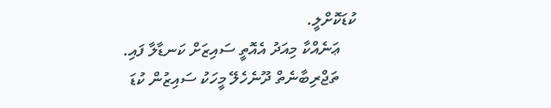ކުޑަކޮށްލީ.
    ޢަނެއްކާ މިއަދު އެއޮތީ ސައިޒަށް ކަނޑާލާ ފައި.
    ތަޖްރިބާނެތް ދޫނެހެލޭ މީހަކު ސައިޒުން ކުޑަ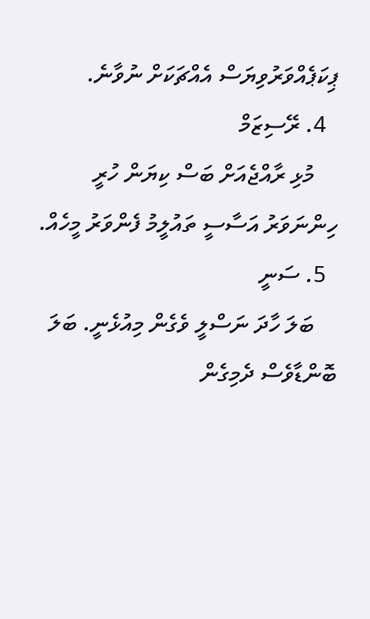ޕިކަޕެއްވަރުވިޔަސް އެއްޗަކަށް ނުވާނެ.
  4. ރޭސިޒަމް
    މުޅި ރާއްޖެއަށް ބަސް ކިޔަން ހުރީ ހިންނަވަރު އަސާސީ ތައުލީމު ފެންވަރު މީހެއް.
  5. ސަނީ
    ބަލަ ހާދަ ނަސްލީ ވެގެން މިއުޅެނީ. ބަލަ ބޮންޑާވެސް ދެމިގެން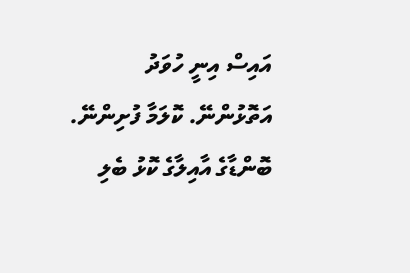އައިސް އިނީ ހުވަދު އަތޮޅުންނޭ. ކޮލަމާ ފުށިންނޭ. ބޮންޑާގެ އާއިލާގެ ކޮޅު ބެލި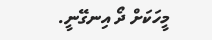މީހަކަށް ދޯ އިނގޭނީ.